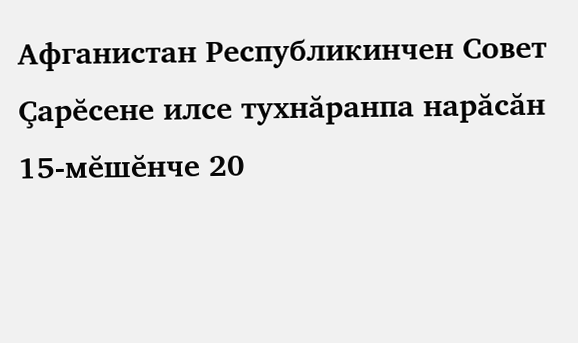Афганистан Республикинчен Совет Çарĕсене илсе тухнăранпа нарăсăн 15-мĕшĕнче 20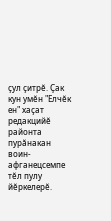çул çитрĕ. Çак кун умĕн "Елчĕк ен" хаçат редакцийĕ районта пурăнакан воин-афганецсемпе тĕл пулу йĕркелерĕ.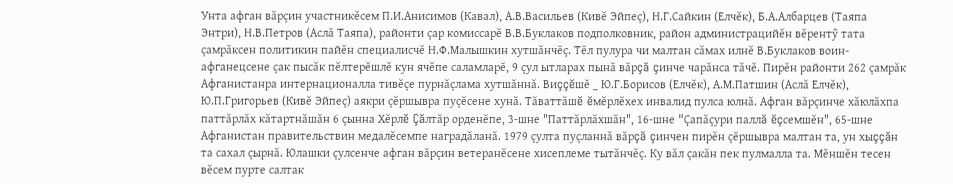Унта афган вăрçин участникĕсем П.И.Анисимов (Кавал), А.В.Васильев (Кивĕ Эйпеç), Н.Г.Сайкин (Елчĕк), Б.А.Албарцев (Таяпа Энтри), Н.В.Петров (Аслă Таяпа), районти çар комиссарĕ В.В.Буклаков подполковник, район администрацийĕн вĕрентỹ тата çамрăксен политикин пайĕн специалисчĕ Н.Ф.Малышкин хутшăнчĕç. Тĕл пулура чи малтан сăмах илнĕ В.Буклаков воин-афганецсене çак пысăк пĕлтерĕшлĕ кун ячĕпе саламларĕ, 9 çул ытларах пынă вăрçă çинче чарăнса тăчĕ. Пирĕн районти 262 çамрăк Афганистанра интернационалла тивĕçе пурнăçлама хутшăннă. Виççĕшĕ _ Ю.Г.Борисов (Елчĕк), А.М.Патшин (Аслă Елчĕк), Ю.П.Григорьев (Кивĕ Эйпеç) аякри çĕршывра пуçĕсене хунă. Тăваттăшĕ ĕмĕрлĕхех инвалид пулса юлнă. Афган вăрçинче хăюлăхпа паттăрлăх кăтартнăшăн 6 çынна Хĕрлĕ Çăлтăр орденĕпе, 3-шне "Паттăрлăхшăн", 16-шне "Çапăçури паллă ĕçсемшĕн", 65-шне Афганистан правительствин медалĕсемпе наградăланă. 1979 çулта пуçланнă вăрçă çинчен пирĕн çĕршывра малтан та, ун хыççăн та сахал çырнă. Юлашки çулсенче афган вăрçин ветеранĕсене хисеплеме тытăнчĕç. Ку вăл çакăн пек пулмалла та. Мĕншĕн тесен вĕсем пурте салтак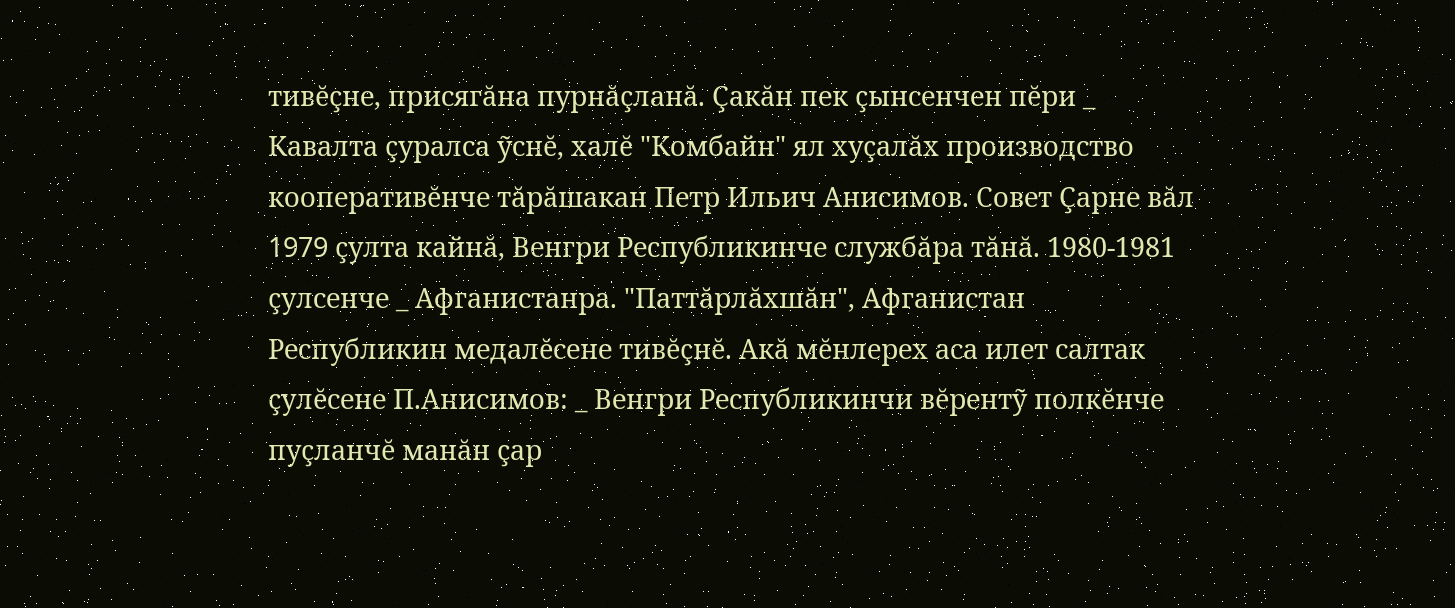тивĕçне, присягăна пурнăçланă. Çакăн пек çынсенчен пĕри _ Кавалта çуралса ỹснĕ, халĕ "Комбайн" ял хуçалăх производство кооперативĕнче тăрăшакан Петр Ильич Анисимов. Совет Çарне вăл 1979 çулта кайнă, Венгри Республикинче службăра тăнă. 1980-1981 çулсенче _ Афганистанра. "Паттăрлăхшăн", Афганистан Республикин медалĕсене тивĕçнĕ. Акă мĕнлерех аса илет салтак çулĕсене П.Анисимов: _ Венгри Республикинчи вĕрентỹ полкĕнче пуçланчĕ манăн çар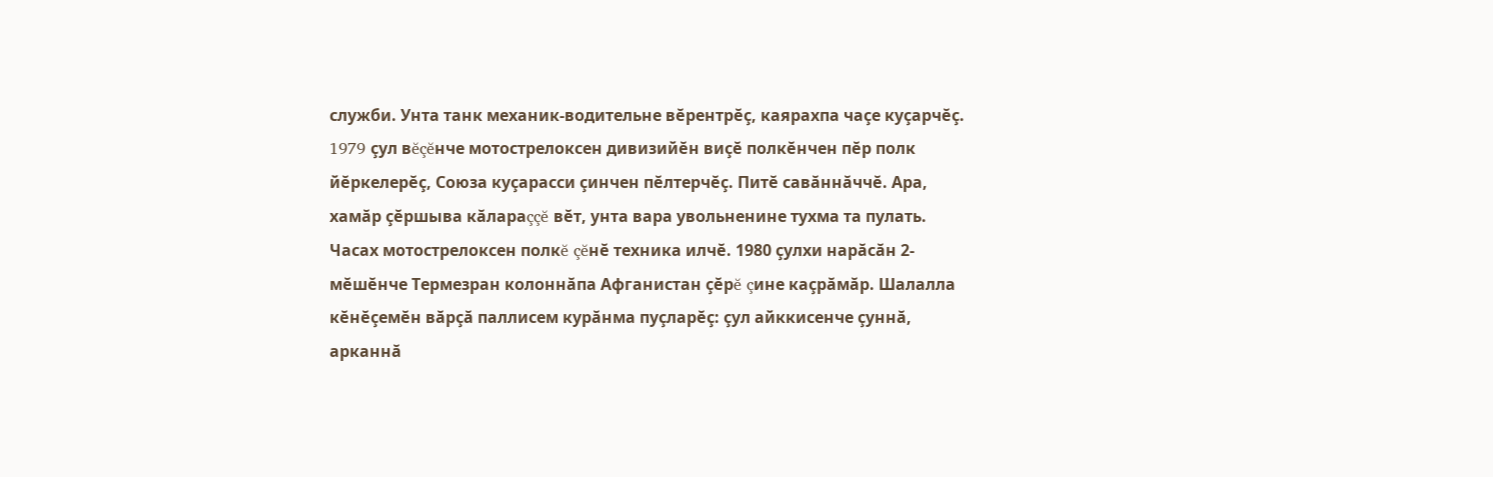служби. Унта танк механик-водительне вĕрентрĕç, каярахпа чаçе куçарчĕç. 1979 çул вĕçĕнче мотострелоксен дивизийĕн виçĕ полкĕнчен пĕр полк йĕркелерĕç, Союза куçарасси çинчен пĕлтерчĕç. Питĕ савăннăччĕ. Ара, хамăр çĕршыва кăлараççĕ вĕт, унта вара увольненине тухма та пулать. Часах мотострелоксен полкĕ çĕнĕ техника илчĕ. 1980 çулхи нарăсăн 2-мĕшĕнче Термезран колоннăпа Афганистан çĕрĕ çине каçрăмăр. Шалалла кĕнĕçемĕн вăрçă паллисем курăнма пуçларĕç: çул айккисенче çуннă, арканнă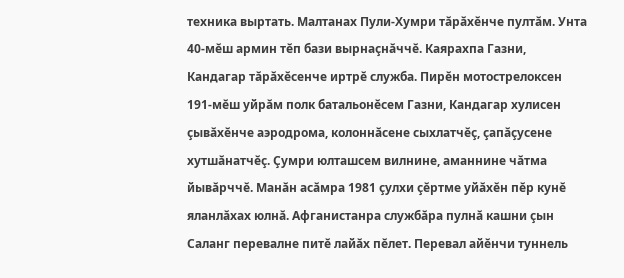техника выртать. Малтанах Пули-Хумри тăрăхĕнче пултăм. Унта 40-мĕш армин тĕп бази вырнаçнăччĕ. Каярахпа Газни, Кандагар тăрăхĕсенче иртрĕ служба. Пирĕн мотострелоксен 191-мĕш уйрăм полк батальонĕсем Газни, Кандагар хулисен çывăхĕнче аэродрома, колоннăсене сыхлатчĕç, çапăçусене хутшăнатчĕç. Çумри юлташсем вилнине, аманнине чăтма йывăрччĕ. Манăн асăмра 1981 çулхи çĕртме уйăхĕн пĕр кунĕ яланлăхах юлнă. Афганистанра службăра пулнă кашни çын Саланг перевалне питĕ лайăх пĕлет. Перевал айĕнчи туннель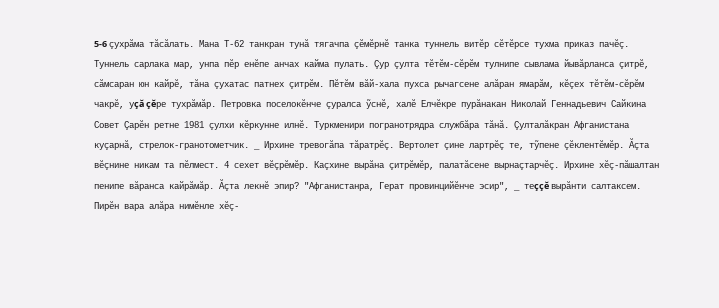5-6 çухрăма тăсăлать. Мана Т-62 танкран тунă тягачпа çĕмĕрнĕ танка туннель витĕр сĕтĕрсе тухма приказ пачĕç. Туннель сарлака мар, унпа пĕр енĕпе анчах кайма пулать. Çур çулта тĕтĕм-сĕрĕм тулнипе сывлама йывăрланса çитрĕ, сăмсаран юн кайрĕ, тăна çухатас патнех çитрĕм. Пĕтĕм вăй-хала пухса рычагсене алăран ямарăм, кĕçех тĕтĕм-сĕрĕм чакрĕ, уçă çĕре тухрăмăр. Петровка поселокĕнче çуралса ỹснĕ, халĕ Елчĕкре пурăнакан Николай Геннадьевич Сайкина Совет Çарĕн ретне 1981 çулхи кĕркунне илнĕ. Туркменири погранотрядра службăра тăнă. Çулталăкран Афганистана куçарнă, стрелок-гранотометчик. _ Ирхине тревогăпа тăратрĕç. Вертолет çине лартрĕç те, тỹпене çĕклентĕмĕр. Ăçта вĕçнине никам та пĕлмест. 4 сехет вĕçрĕмĕр. Каçхине вырăна çитрĕмĕр, палатăсене вырнаçтарчĕç. Ирхине хĕç-пăшалтан пенипе вăранса кайрăмăр. Ăçта лекнĕ эпир? "Афганистанра, Герат провинцийĕнче эсир", _ теççĕ вырăнти салтаксем. Пирĕн вара алăра нимĕнле хĕç-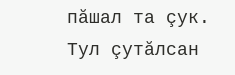пăшал та çук. Тул çутăлсан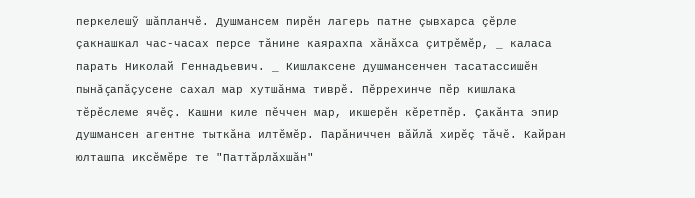перкелешỹ шăпланчĕ. Душмансем пирĕн лагерь патне çывхарса çĕрле çакнашкал час-часах персе тăнине каярахпа хăнăхса çитрĕмĕр, _ каласа парать Николай Геннадьевич. _ Кишлаксене душмансенчен тасатассишĕн пынă çапăçусене сахал мар хутшăнма тиврĕ. Пĕррехинче пĕр кишлака тĕрĕслеме ячĕç. Кашни киле пĕччен мар, икшерĕн кĕретпĕр. Çакăнта эпир душмансен агентне тыткăна илтĕмĕр. Парăниччен вăйлă хирĕç тăчĕ. Кайран юлташпа иксĕмĕре те "Паттăрлăхшăн"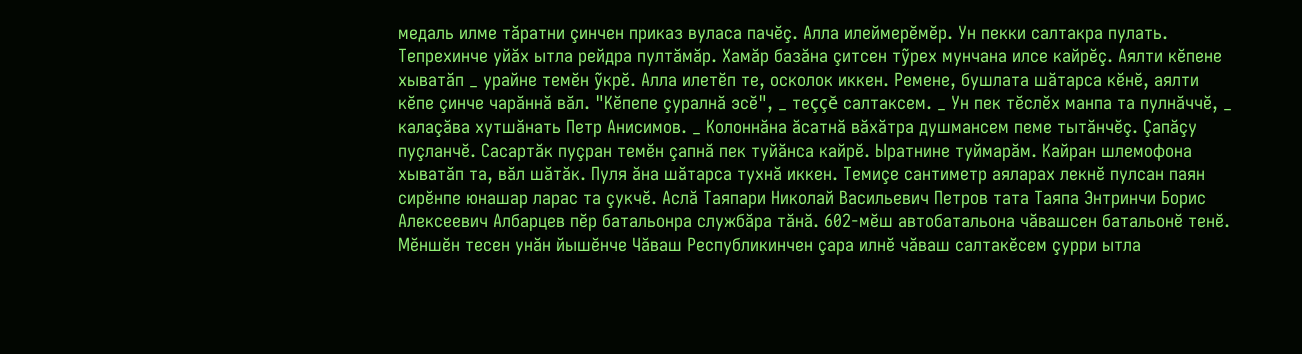медаль илме тăратни çинчен приказ вуласа пачĕç. Алла илеймерĕмĕр. Ун пекки салтакра пулать. Тепрехинче уйăх ытла рейдра пултăмăр. Хамăр базăна çитсен тỹрех мунчана илсе кайрĕç. Аялти кĕпене хыватăп _ урайне темĕн ỹкрĕ. Алла илетĕп те, осколок иккен. Ремене, бушлата шăтарса кĕнĕ, аялти кĕпе çинче чарăннă вăл. "Кĕпепе çуралнă эсĕ", _ теççĕ салтаксем. _ Ун пек тĕслĕх манпа та пулнăччĕ, _ калаçăва хутшăнать Петр Анисимов. _ Колоннăна ăсатнă вăхăтра душмансем пеме тытăнчĕç. Çапăçу пуçланчĕ. Сасартăк пуçран темĕн çапнă пек туйăнса кайрĕ. Ыратнине туймарăм. Кайран шлемофона хыватăп та, вăл шăтăк. Пуля ăна шăтарса тухнă иккен. Темиçе сантиметр аяларах лекнĕ пулсан паян сирĕнпе юнашар ларас та çукчĕ. Аслă Таяпари Николай Васильевич Петров тата Таяпа Энтринчи Борис Алексеевич Албарцев пĕр батальонра службăра тăнă. 602-мĕш автобатальона чăвашсен батальонĕ тенĕ. Мĕншĕн тесен унăн йышĕнче Чăваш Республикинчен çара илнĕ чăваш салтакĕсем çурри ытла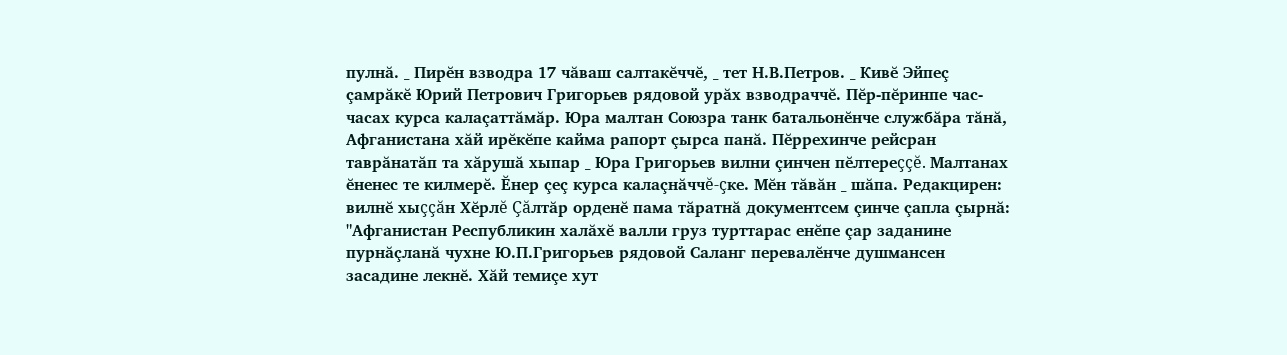пулнă. _ Пирĕн взводра 17 чăваш салтакĕччĕ, _ тет Н.В.Петров. _ Кивĕ Эйпеç çамрăкĕ Юрий Петрович Григорьев рядовой урăх взводраччĕ. Пĕр-пĕринпе час-часах курса калаçаттăмăр. Юра малтан Союзра танк батальонĕнче службăра тăнă, Афганистана хăй ирĕкĕпе кайма рапорт çырса панă. Пĕррехинче рейсран таврăнатăп та хăрушă хыпар _ Юра Григорьев вилни çинчен пĕлтереççĕ. Малтанах ĕненес те килмерĕ. Ĕнер çеç курса калаçнăччĕ-çке. Мĕн тăвăн _ шăпа. Редакцирен: вилнĕ хыççăн Хĕрлĕ Çăлтăр орденĕ пама тăратнă документсем çинче çапла çырнă: "Афганистан Республикин халăхĕ валли груз турттарас енĕпе çар заданине пурнăçланă чухне Ю.П.Григорьев рядовой Саланг перевалĕнче душмансен засадине лекнĕ. Хăй темиçе хут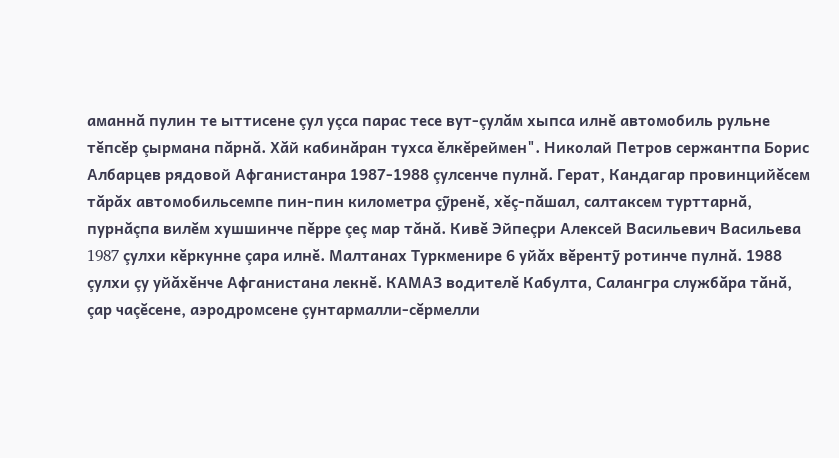аманнă пулин те ыттисене çул уçса парас тесе вут-çулăм хыпса илнĕ автомобиль рульне тĕпсĕр çырмана пăрнă. Хăй кабинăран тухса ĕлкĕреймен". Николай Петров сержантпа Борис Албарцев рядовой Афганистанра 1987-1988 çулсенче пулнă. Герат, Кандагар провинцийĕсем тăрăх автомобильсемпе пин-пин километра çỹренĕ, хĕç-пăшал, салтаксем турттарнă, пурнăçпа вилĕм хушшинче пĕрре çеç мар тăнă. Кивĕ Эйпеçри Алексей Васильевич Васильева 1987 çулхи кĕркунне çара илнĕ. Малтанах Туркменире 6 уйăх вĕрентỹ ротинче пулнă. 1988 çулхи çу уйăхĕнче Афганистана лекнĕ. КАМАЗ водителĕ Кабулта, Салангра службăра тăнă, çар чаçĕсене, аэродромсене çунтармалли-сĕрмелли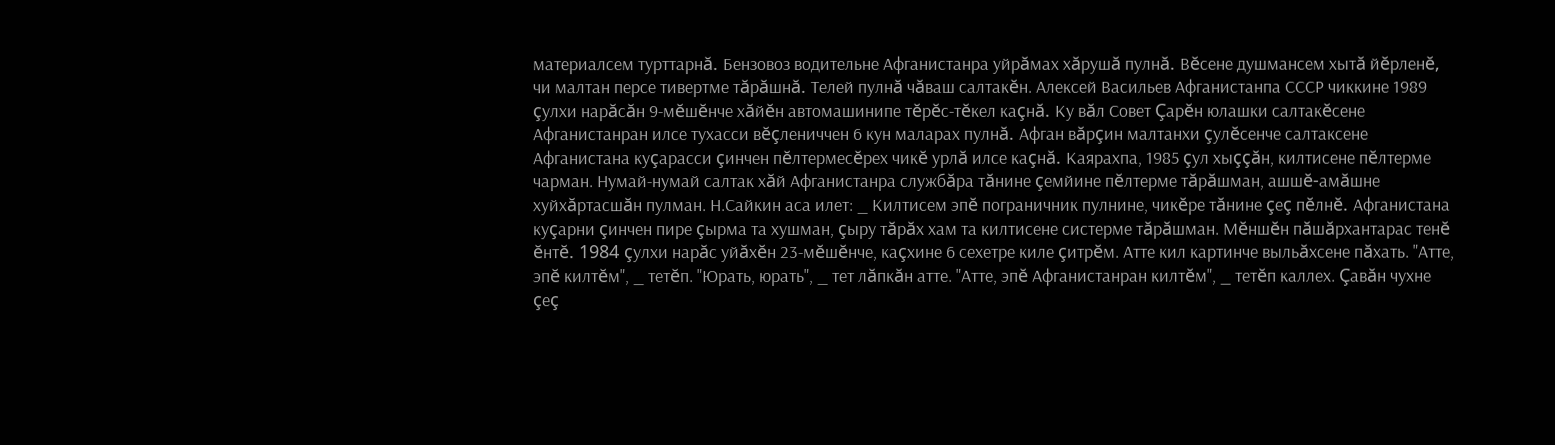материалсем турттарнă. Бензовоз водительне Афганистанра уйрăмах хăрушă пулнă. Вĕсене душмансем хытă йĕрленĕ, чи малтан персе тивертме тăрăшнă. Телей пулнă чăваш салтакĕн. Алексей Васильев Афганистанпа СССР чиккине 1989 çулхи нарăсăн 9-мĕшĕнче хăйĕн автомашинипе тĕрĕс-тĕкел каçнă. Ку вăл Совет Çарĕн юлашки салтакĕсене Афганистанран илсе тухасси вĕçлениччен 6 кун маларах пулнă. Афган вăрçин малтанхи çулĕсенче салтаксене Афганистана куçарасси çинчен пĕлтермесĕрех чикĕ урлă илсе каçнă. Каярахпа, 1985 çул хыççăн, килтисене пĕлтерме чарман. Нумай-нумай салтак хăй Афганистанра службăра тăнине çемйине пĕлтерме тăрăшман, ашшĕ-амăшне хуйхăртасшăн пулман. Н.Сайкин аса илет: _ Килтисем эпĕ пограничник пулнине, чикĕре тăнине çеç пĕлнĕ. Афганистана куçарни çинчен пире çырма та хушман, çыру тăрăх хам та килтисене систерме тăрăшман. Мĕншĕн пăшăрхантарас тенĕ ĕнтĕ. 1984 çулхи нарăс уйăхĕн 23-мĕшĕнче, каçхине 6 сехетре киле çитрĕм. Атте кил картинче выльăхсене пăхать. "Атте, эпĕ килтĕм", _ тетĕп. "Юрать, юрать", _ тет лăпкăн атте. "Атте, эпĕ Афганистанран килтĕм", _ тетĕп каллех. Çавăн чухне çеç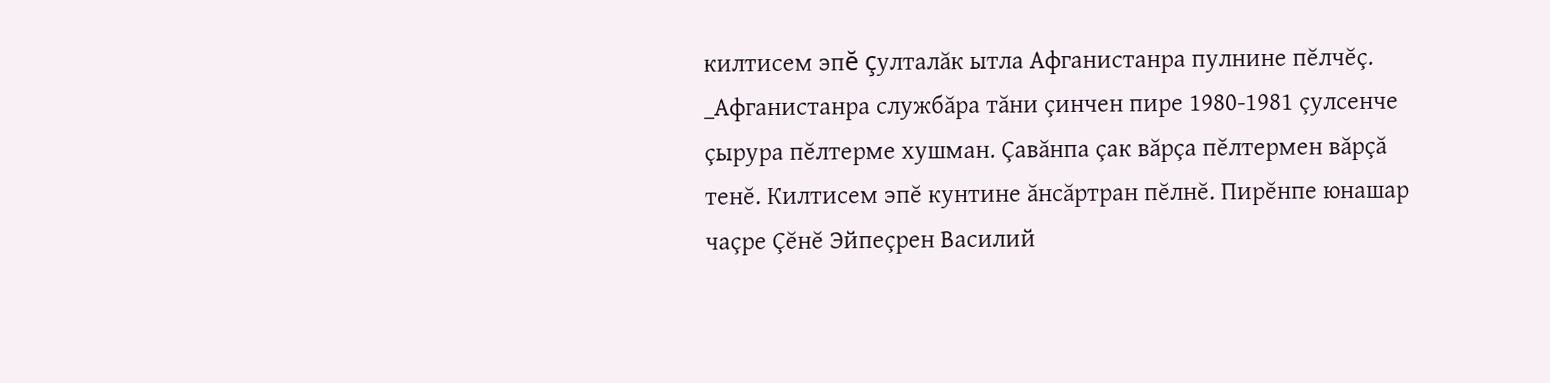килтисем эпĕ çулталăк ытла Афганистанра пулнине пĕлчĕç. _Афганистанра службăра тăни çинчен пире 1980-1981 çулсенче çырура пĕлтерме хушман. Çавăнпа çак вăрçа пĕлтермен вăрçă тенĕ. Килтисем эпĕ кунтине ăнсăртран пĕлнĕ. Пирĕнпе юнашар чаçре Çĕнĕ Эйпеçрен Василий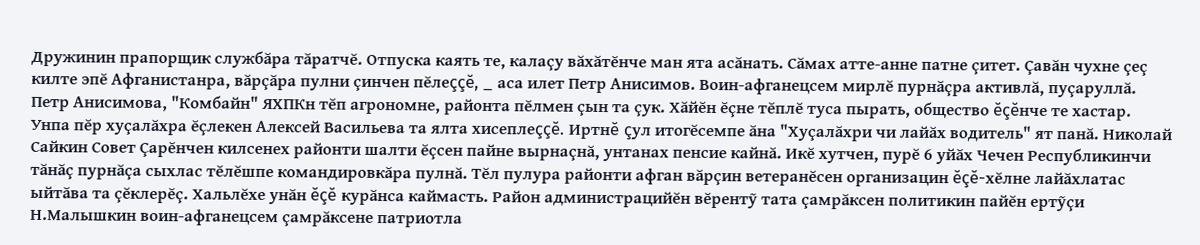Дружинин прапорщик службăра тăратчĕ. Отпуска каять те, калаçу вăхăтĕнче ман ята асăнать. Сăмах атте-анне патне çитет. Çавăн чухне çеç килте эпĕ Афганистанра, вăрçăра пулни çинчен пĕлеççĕ, _ аса илет Петр Анисимов. Воин-афганецсем мирлĕ пурнăçра активлă, пуçаруллă. Петр Анисимова, "Комбайн" ЯХПКн тĕп агрономне, районта пĕлмен çын та çук. Хăйĕн ĕçне тĕплĕ туса пырать, общество ĕçĕнче те хастар. Унпа пĕр хуçалăхра ĕçлекен Алексей Васильева та ялта хисеплеççĕ. Иртнĕ çул итогĕсемпе ăна "Хуçалăхри чи лайăх водитель" ят панă. Николай Сайкин Совет Çарĕнчен килсенех районти шалти ĕçсен пайне вырнаçнă, унтанах пенсие кайнă. Икĕ хутчен, пурĕ 6 уйăх Чечен Республикинчи тăнăç пурнăçа сыхлас тĕлĕшпе командировкăра пулнă. Тĕл пулура районти афган вăрçин ветеранĕсен организацин ĕçĕ-хĕлне лайăхлатас ыйтăва та çĕклерĕç. Хальлĕхе унăн ĕçĕ курăнса каймасть. Район администрацийĕн вĕрентỹ тата çамрăксен политикин пайĕн ертỹçи Н.Малышкин воин-афганецсем çамрăксене патриотла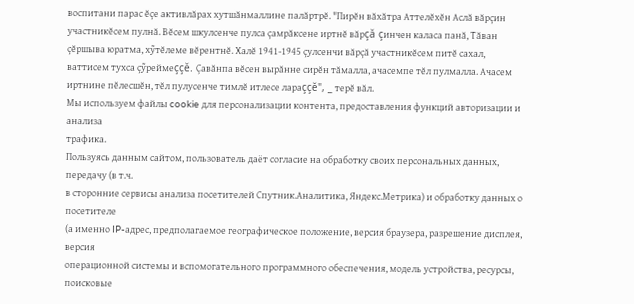воспитани парас ĕçе активлăрах хутшăнмаллине палăртрĕ. "Пирĕн вăхăтра Аттелĕхĕн Аслă вăрçин участникĕсем пулнă. Вĕсем шкулсенче пулса çамрăксене иртнĕ вăрçă çинчен каласа панă, Тăван çĕршыва юратма, хỹтĕлеме вĕрентнĕ. Халĕ 1941-1945 çулсенчи вăрçă участникĕсем питĕ сахал, ваттисем тухса çỹреймеççĕ. Çавăнпа вĕсен вырăнне сирĕн тăмалла, ачасемпе тĕл пулмалла. Ачасем иртнине пĕлесшĕн, тĕл пулусенче тимлĕ итлесе лараççĕ", _ терĕ вăл.
Мы используем файлы cookie для персонализации контента, предоставления функций авторизации и анализа
трафика.
Пользуясь данным сайтом, пользователь даёт согласие на обработку своих персональных данных, передачу (в т.ч.
в сторонние сервисы анализа посетителей Спутник.Аналитика, Яндекс.Метрика) и обработку данных о посетителе
(а именно IP-адрес, предполагаемое географическое положение, версия браузера, разрешение дисплея, версия
операционной системы и вспомогательного программного обеспечения, модель устройства, ресурсы, поисковые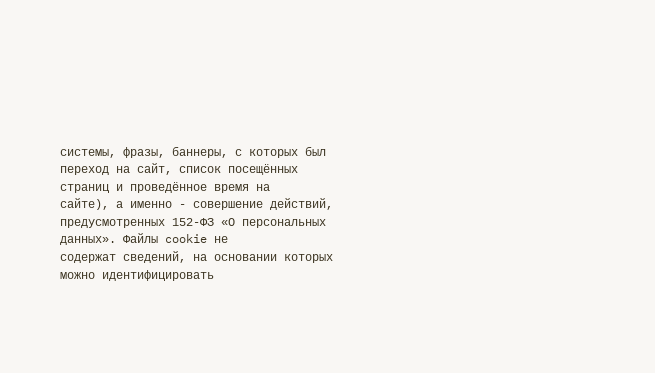системы, фразы, баннеры, с которых был переход на сайт, список посещённых страниц и проведённое время на
сайте), а именно - совершение действий, предусмотренных 152-ФЗ «О персональных данных». Файлы cookie не
содержат сведений, на основании которых можно идентифицировать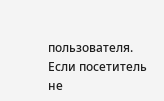пользователя. Если посетитель не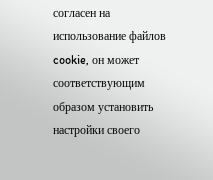согласен на
использование файлов cookie, он может соответствующим образом установить настройки своего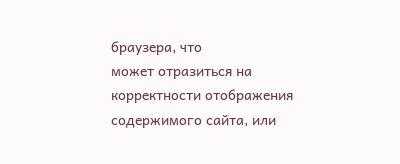браузера, что
может отразиться на корректности отображения содержимого сайта, или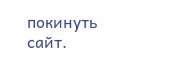покинуть сайт.